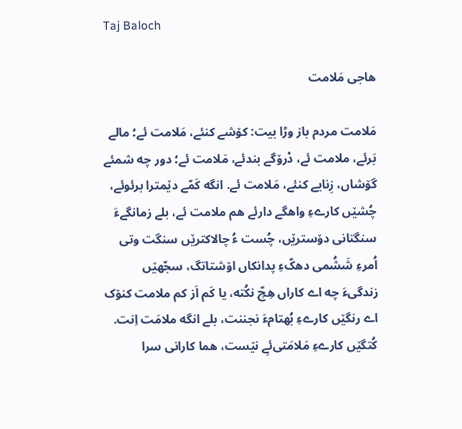Taj Baloch

هاجی مَلامت

مَلامت مردم باز وڑا بیت: کۆشے کنئے، مَلامت ئے؛ مالے بَرئے، ملامت ئے، دْرۆگے بندئے، مَلامت ئے؛ دور چه شمئے گۆشاں، زِنایے کنئے، مَلامت ئے. انگه کَمّے دێمترا برئوئے، چُشێں کارےءِ واهگے دارئے هم ملامت ئے، بلے زمانگےءَ سنگتانی دۆسترێں، چُست ءُ چالاکترێں سنگت وتی اُمرءِ شَشُمی دهکّءِ پدانکاں اۆشتاتگ، سجّهێں زندگیءَ چه اے کاراں هِچّ نکُته، یا کَم اَز کم ملامت کنۆک اے رنگێں کارےءِ بُهتامءَ نجننت، بلے انگه ملامَت اِنت. کُتگێں کارےءِ مَلامَتی‌ئےِ نێست، هما کارانی سرا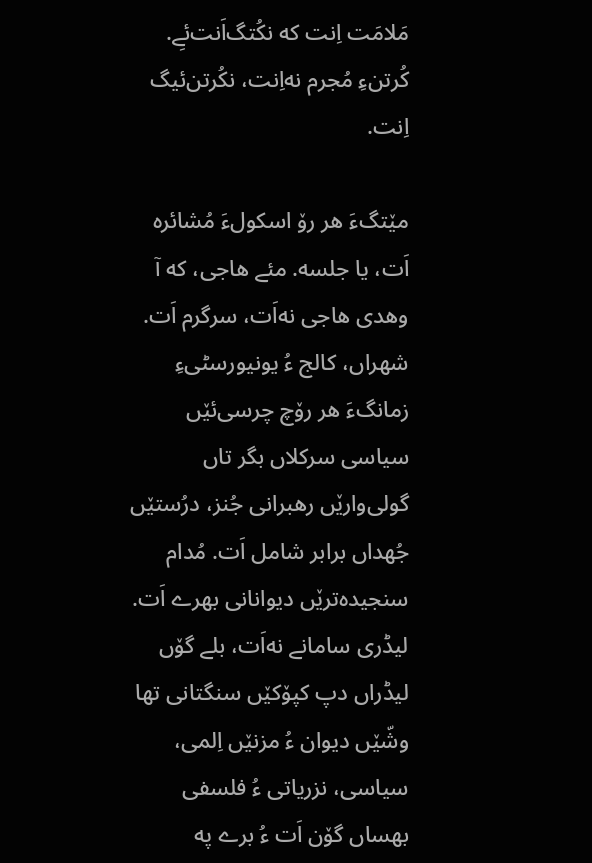مَلامَت اِنت که نکُتگ‌اَنت‌ئےِ. کُرتنءِ مُجرم نه‌اِنت، نکُرتن‌ئیگ اِنت.

مێتگءَ هر رۆ اسکولءَ مُشائره اَت، یا جلسه. مئے هاجی، که آ وهدی هاجی نه‌اَت، سرگرم اَت. شهراں، کالج ءُ یونیورسٹیءِ زمانگءَ هر رۆچ چرسی‌ئێں سیاسی سرکلاں بگر تاں گولی‌وارێں رهبرانی جُنز، درُستێں جُهداں برابر شامل اَت. مُدام سنجیده‌ترێں دیوانانی بهرے اَت. لیڈری سامانے نه‌اَت، بلے گۆں لیڈراں دپ کپۆکێں سنگتانی تها وشّێں دیوان ءُ مزنێں اِلمی، سیاسی، نزریاتی ءُ فلسفی بهساں گۆن اَت ءُ برے په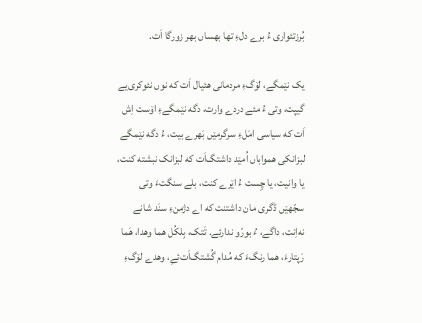بُرزتئواری ءُ برے دلءِ تها بهساں بهر زورگا اَت.

یک نێمگے، لۆگءِ مردمانی هئیال اَت که نوں نئوکری‌یے گیپت، وتی ءُ مئے دردے وارت، دگه نێمگےءِ اۆست اِش اَت که سیاسی امَلءِ سرگرمێں بَهرے بیت، ءُ دگه نێمگے لبزانکی همواباں اُمێد داشتگ‌اَت که لبزانک نبشته کنت، یا وانیت، یا چِست ءُ اێرے کنت، بلے سنگتءَ وتی سجّهێں ڈگری مان داشتنت که اے دژمنءِ سنَد شانے نه‌اِنت، داگے، ءُ بورّو ندارئے. تَتک، بِلکُل هما وهدا، هَما رَپتارءَ، هما رنگءَ که مُدام گُشتگ‌اَت‌ئےِ، وهدے لۆگءِ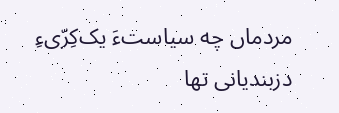مردماں چه سیاستءَ یک‌کِرّیءِ دزبندیانی تها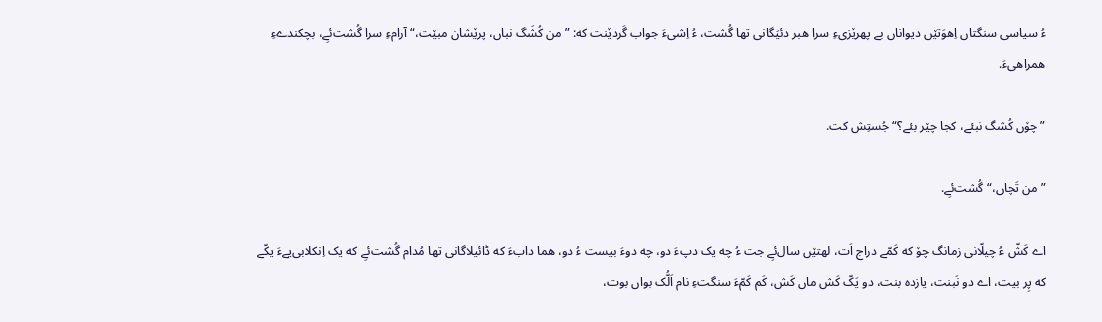ءُ سیاسی سنگتاں اِهوَتێں دیواناں بے پهرێزیءِ سرا هبر دئیَگانی تها گُشت، ءُ اِشیءَ جواب گَردێنت که: ”من کُشَگ نباں، پرێشان مبێت،“ آرامءِ سرا گُشت‌ئےِ، بچکندےءِ همراهیءَ.

”چۆں کُشگ نبئے، کجا چێر بئے؟“ جُستِش کت.

”من تَچاں،“ گُشت‌ئےِ.

اے کَشّ ءُ چیلّانی زمانگ چۆ که کَمّے دراج اَت، لهتێں سال‌ئےِ جت ءُ چه یک دپءَ دو، چه دوءَ بیست ءُ دو، هما دابءَ که ڈائیلاگانی تها مُدام گُشت‌ئےِ که یک اِنکلابی‌یےءَ یکّے که پِر بیت، اے دو نَبنت، یازده بنت، دو یَکّ کَش ماں کَش، کَم کَمّءَ سنگتءِ نام اَلُّک بواں بوت،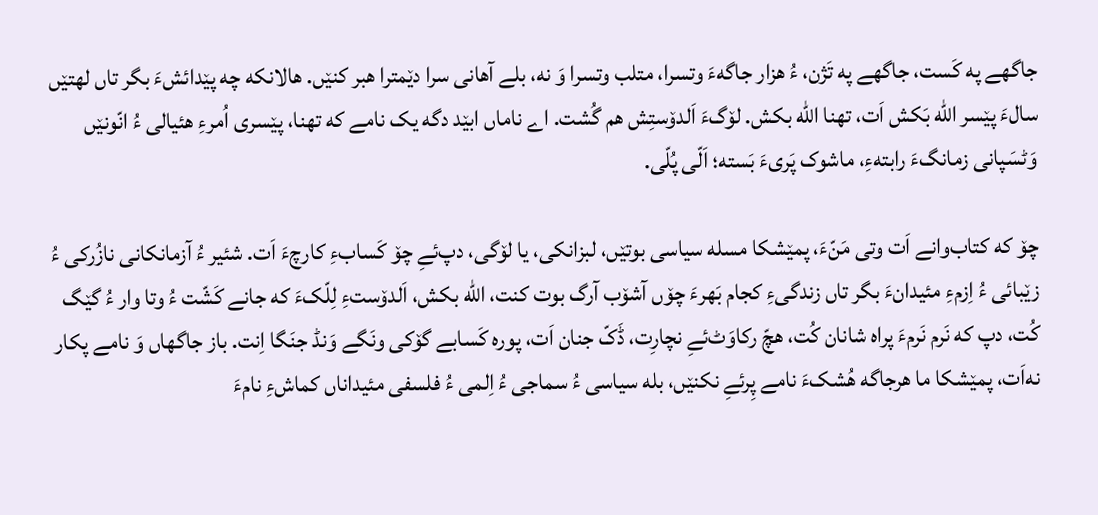جاگهے په کَست، جاگهے په تَژن، ءُ هزار جاگهءَ وتسرا، متلب وتسرا وَ نه، بلے آهانی سرا دێمترا هبر کنێں. هالانکه چه پێدائشءَ بگر تاں لهتێں سالءَ پێسر الله بَکش اَت، تهنا الله بکش. لۆگءَ اَلدۆستِش هم گُشت. اے ناماں ابێد دگه یک نامے که تهنا، پێسری اُمرءِ هئیالی ءُ انّونێں وَٹسَپانی زمانگءَ رابتهءِ، ماشوک پَریءَ بَسته؛ اَلّی پُلّی.

چۆ که کتاب‌وانے اَت وتی مَنّءَ، پمێشکا مسله سیاسی بوتێں، لبزانکی، یا لۆگی، دپ‌ئےِ چۆ کَسابءِ کارچءَ اَت. شئیر ءُ آزمانکانی نازُرکی ءُ زێبائی ءُ اِزمءِ مئیدانءَ بگر تاں زندگیءِ کجام بَهرءَ چۆں آشۆب آرگ بوت کنت، الله بکش، اَلدۆستءِ لِلّکءَ که جانے کَشّت ءُ وتا وار ءُ گێگ کُت، دپ که نَرم نَرمءَ پراه شانان کُت، هچّ رکاوَٹ‌ئےِ نچارِت، ڈَکّ جنان اَت، پوره کَسابے گۆکی ونَگے وَنڈ جنَگا اِنت. باز جاگهاں وَ نامے پکار نه‌اَت، پمێشکا ما هرجاگه هُشکءَ نامے پِرئےِ نکنێں، بله سیاسی ءُ سماجی ءُ اِلمی ءُ فلسفی مئیداناں کماشءِ نامءَ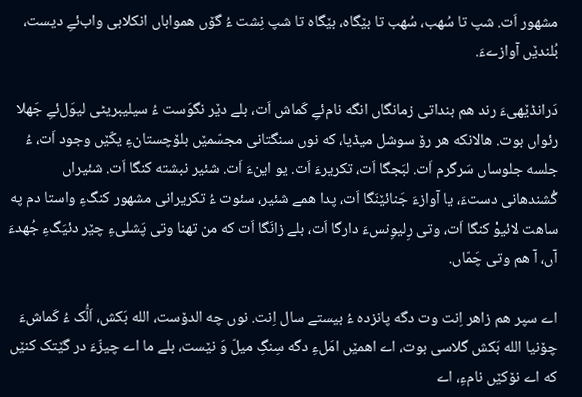مشهور اَت. شپ تا سُهب، سُهب تا بێگاه، بێگاه تا شپ نِشت ءُ گۆں همواباں انکلابی واب‌ئےِ دیست، بُلندێں آوازےءَ.

دَرانڈێهیءَ رند هم بنداتی زمانگاں انگه نام‌ئےِ کَماش اَت، بلے دێر نگوَست ءُ سیلیبریٹی لیوَل‌ئےِ جَهلا رئواں بوت. هالانکه هر رۆ سوشل میڈیا، که نوں سنگتانی مجسّمێں بلۆچستانءِ یکّێں وجود اَت، ءُ جلسه جلوساں سَرگرم اَت. لبَجگا اَت، تکریرءَ اَت. یو اینءَ اَت. شئیر نبشته کنگا اَت. شئیراں گُشندهانی دستءَ، یا آوازءَ جَنائێنَگا اَت، پدا همے شئیر، سئوت ءُ تکریرانی مشهور کنگءِ واستا دم په ساهت لائیوْ کنگا اَت، وتی رِلیوِنسءَ دارگا اَت، بلے زانَگا اَت که من تهنا وتی پَشلیءِ چێر دئیَگءِ جُهدءَ آں، آ هم وتی چَمّاں.

اے سپر هم زاهر اِنت وت دگه پانزده ءُ بیستے سال اِنت. نوں چه الدۆست، الله بَکش، اَلُّک ءُ کَماشءَ چۆنیا الله بَکش گلاسی بوت، اے اهمێں امَلءِ دگه سِنگِ میلّ وَ نێست، بلے ما اے چیزّءَ در گێتک کنێں که اے نۆکێں نامءِ، اے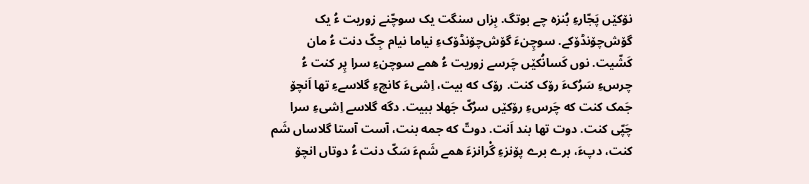نۆکێں پَجّارءِ بُنزه چے بوتگ. بِزاں سنگت یک سوچّنے زوریت ءُ یک گۆش‌چۆنڈۆکے. سوچِنءَ گۆش‌چۆنڈۆکءِ نیاما نیام جِکّ دنت ءُ مان کَشّیت. نوں کَسانُکێں چَرسے زوریت ءُ همے سوچنءِ سرا پِر کنت ءُ چرسءِ سَرُکءَ رۆک کنت. رۆک که بیت، اِشیءَ کانچءِ گلاسےءِ تها اَنچۆ جَمک کنت که چَرسءِ رۆکێں سرُکّ جَهلا ببیت. دگه گلاسے اِشیءِ سرا چَپّی کنت. دوت تها بند اَنت. دوتّ که جمه بنت، آست آستا گلاساں شَم کنت، دپءَ، برے برے پۆنزءِ گْرانزءَ همے شَمءَ سَکّ دنت ءُ دوتاں انچۆ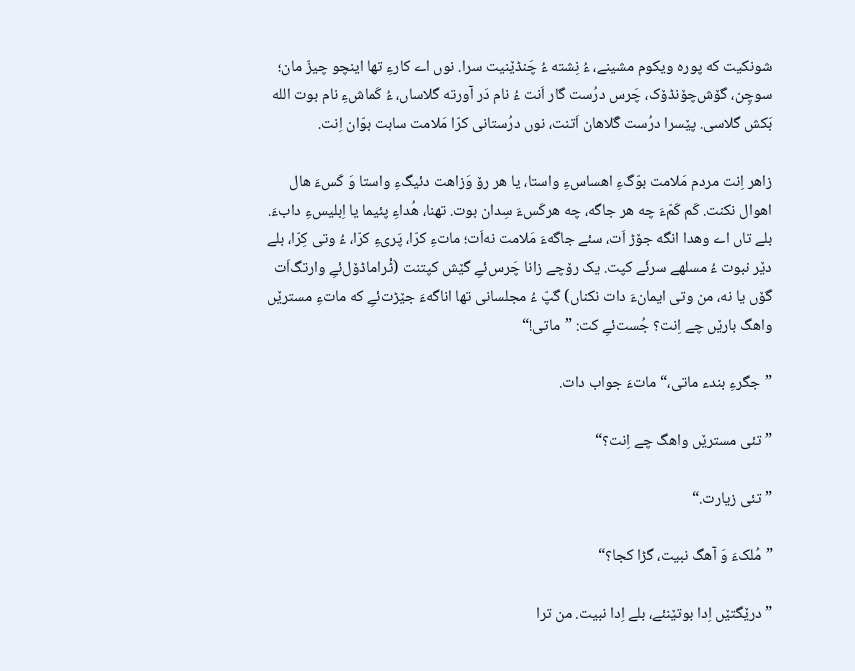شونکیت که پوره ویکوم مشینے، ءُ نِشته ءُ چَنڈێنیت سرا. نوں اے کارءِ تها اینچو چیزّ مان؛ سوچِن، گۆش‌چۆنڈۆک، چَرس درُست گار اَنت ءُ نام دَر آورته گلاساں، ءُ کَماشءِ نام بوت الله بَکش گلاسی. پێسرا درُست گَلاهان اَتنت، نوں درُستانی کرّا مَلامت سابت بوّان اِنت.

زاهر اِنت مردم مَلامت بوّگءِ اهساسءِ واستا، یا هر رۆ وَزاهت دئیگءِ واستا وَ کَسءَ هال اهوال نکنت. کَم کَمّءَ چه هر جاگه، چه هرکَسءَ سِدان بوت. تهنا، هُداءِ پئیما یا اِبلیسءِ دابءَ. بلے تاں اے وهدا انگه جۆڑ اَت، سئے جاگهءَ مَلامت نه‌اَت؛ ماتءِ کرّا، پَریءِ کرّا، ءُ وتی کِرّا، بلے دێر نبوت ءُ مسلهے سرئَے کپت. یک رۆچے زانا چَرس‌ئےِ گێش کپتنت (ٹْراماڈۆل‌ئےِ وارتگ‌اَت گۆں یا نه، من وتی ایمانءَ دات نکناں) گپّ ءُ مجلسانی تها اناگهءَ جێڑت‌ئےِ که ماتءِ مسترێں واهگ بارێں چے اِنت؟ جُست‌ئےِ کت: ”ماتی!“

”جگرءِ بندء ماتی،“ ماتءَ جواب دات.

”تئی مسترێں واهگ چے اِنت؟“

”تئی زیارت.“

”مُلکءَ وَ آهگ نبیت، گڑا کجا؟“

”درێگتێں اِدا بوتێنئے، بلے اِدا نبیت. من ترا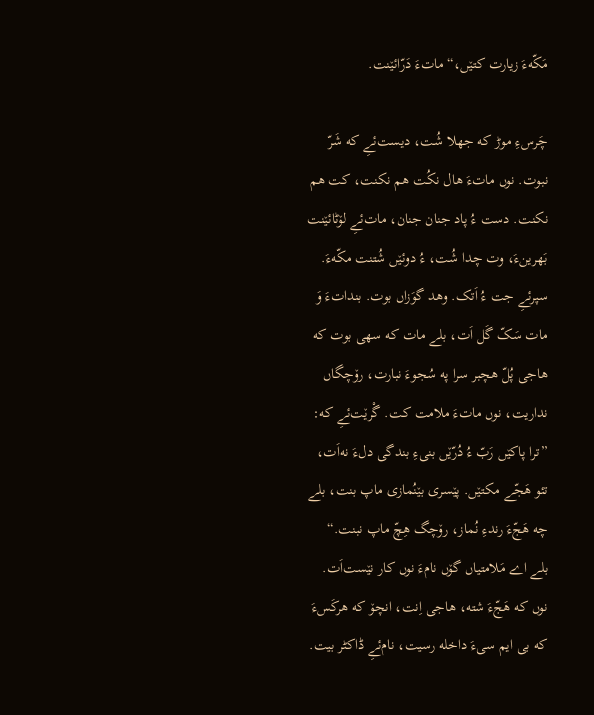مَکّهءَ زیارت کتێں،“ ماتءَ دَرّائێنت.

چَرسءِ موڑ که جهلا شُت، دیست‌ئےِ که شَرّ نبوت. نوں ماتءَ هال نکُت هم نکنت، کت هم نکنت. دست ءُ پاد جنان جنان، مات‌ئےِ لۆٹائێنت بَهرینءَ، وت چدا شُت، ءُ دوئێں شُتنت مکّهءَ. سپرئےِ جت ءُ اَتک. وهد گوَزاں بوت. بنداتءَ وَ مات سَکّ گَل اَت، بلے مات که سهی بوت که هاجی پُلّ هچبر سرا په سُجوءَ نبارت، رۆچگاں نداریت، نوں ماتءَ ملامت کت. گْرێت‌ئےِ که: ”ترا پاکێں رَبّ ءُ دُرّێں بنیءِ بندگی دلءَ نه‌اَت، تئو هَجّے مکتێں. پێسری بێنُمازی ماپ بنت، بلے چه هَجّءَ رندءِ نُماز، رۆچگ هِچّ ماپ نبنت.“ بلے اے مَلامتیاں گۆں نامءَ نوں کار نێست‌اَت. نوں که هَجّءَ شته، هاجی اِنت، انچۆ که هرکَسءَ که بی ایم سیءَ داخله رسیت، نام‌ئےِ ڈاکٹر بیت.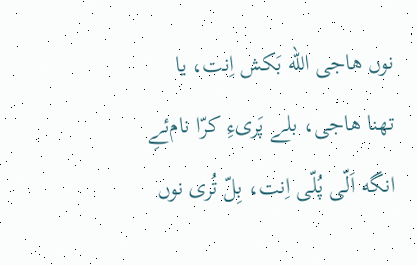نوں هاجی الله بَکش اِنت، یا تهنا هاجی، بلے پَریءِ کرّا نام‌ئےِ انگه اَلّی پُلّی اِنت، بِلّ تُری نوں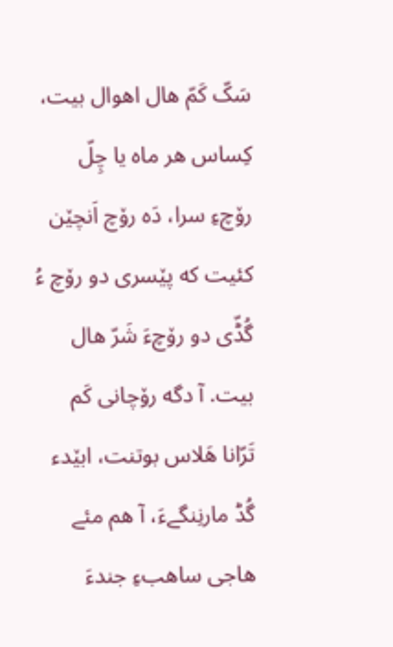سَکّ کَمّ هال اهوال بیت، کِساس هر ماه یا چِلّ رۆچءِ سرا، دَه رۆچ اَنچێن کئیت که پێسری دو رۆچ ءُ گُڈّی دو رۆچءَ شَرّ هال بیت. آ دگه رۆچانی کَم تَرّانا هَلاس بوتنت، ابێدء گُڈ مارنِنگےءَ، آ هم مئے هاجی ساهبءِ جندءَ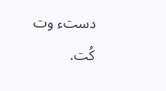دستء وت کُت.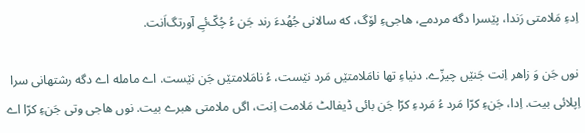اِدءِ مَلامتی رَندا، پێسرا دگه مردمے، هاجیءِ لۆگ، که سالانی جُهُدءَ رند جَن ءُ چُکّ‌ئےِ آورتگ‌اَنت.

نوں جَن وَ زاهر اِنت جَنێں چیزّے. دنیاءِ تها نامَلامتێں مَرد نێست، ءُ نامَلامتێں جَن نێست. اے مامله اے دگه رشتهانی سرا اِپلائی بیت. اِدا، جَنءِ کرّا مَرد ءُ مَردءِ کرّا جَن بائی ڈیفالٹ مَلامت اِنت، اگں ملامتی هبرے بیت. نوں هاجی وتی جَنءِ کرّا اے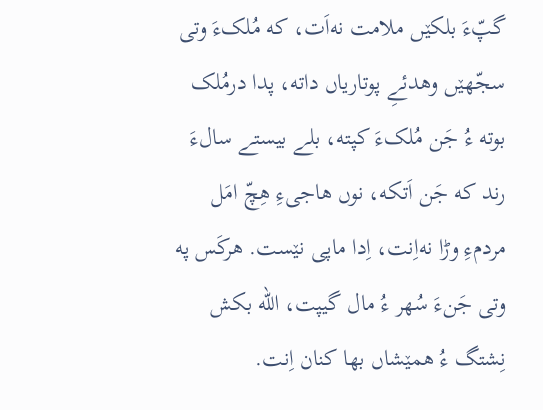گپّءَ بلکێں ملامت نه‌اَت، که مُلکءَ وتی سجّهێں وهدئےِ پوتاریاں داته، پدا درمُلک بوته ءُ جَن مُلکءَ کپته، بلے بیستے سالءَ رند که جَن اَتکه، نوں هاجیءِ هِچّ امَل مردمءِ وڑا نه‌اِنت، اِدا ماپی نێست. هرکَس په وتی جَنءَ سُهر ءُ مال گیپت، الله بکش نِشتگ ءُ همێشاں بها کنان اِنت.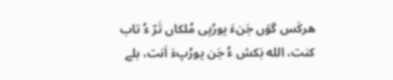هرکَس گۆں جَنءَ یورُپی مُلکاں تَرّ ءُ تاب کنت، الله بَکش ءُ جَن یورُپءَ اَنت، بلے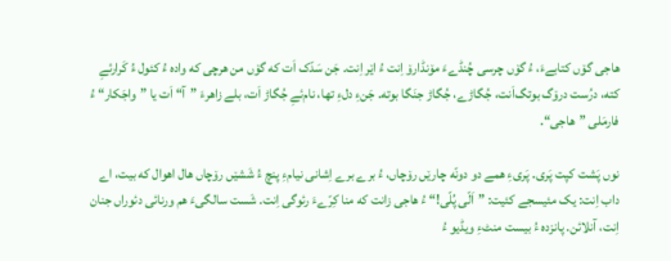هاجی گۆں کتابےءَ، ءُ گۆں چرسی چُنڈےءَ مۆنڈارۆ اِنت ءُ اێر اِنت. جَن سَدّک اَت که گۆں من هرچی که واده ءُ کئول ءُ کَرارئےِ کته، درُست درۆگ بوتگ‌اَنت، جُگاڑے، جُگاڑ جنَگا بوته. جَنءِ دلءِ تها، نام‌ئےِ جُگاڑ اَت، بلے زاهرءَ ”آ“ اَت یا ”واجَکار“ ءُ فارمَلی ”هاجی“.

نوں پَشت کپت پَری. پَریءِ همے دو دونّه چارێں رۆچاں، ءُ برے برے اِشانی نیامءِ پنچ ءُ شَشێں رۆچاں هال اهوال که بیت، اے داب اِنت: یک مئیسجے کئیت: ”اَلّی پُلّی!“ ءُ هاجی زانت که منا کِرّےءَ رئوگی اِنت. شَست سالگیءَ هم ورنائی دئوراں جنان اِنت، آنلائن. پانزده ءُ بیست منٹءِ ویڈیو ءُ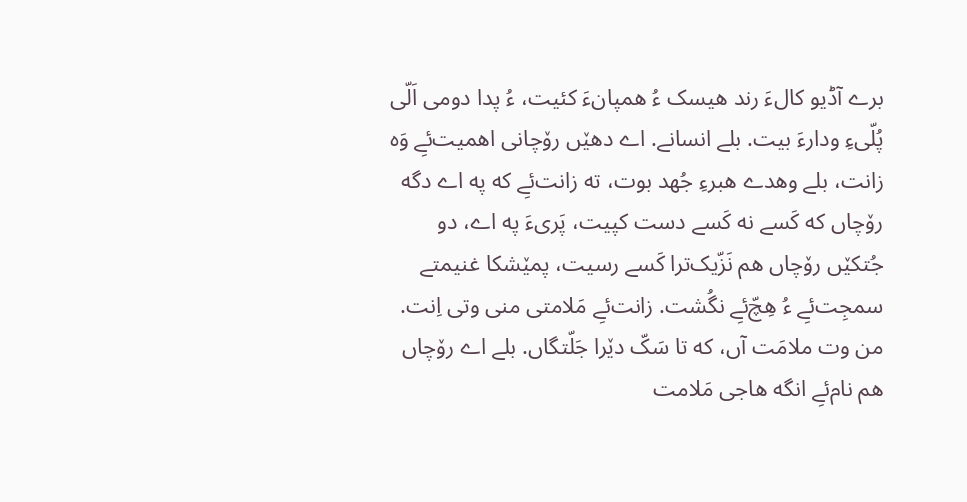برے آڈیو کالءَ رند هیسک ءُ همپانءَ کئیت، ءُ پدا دومی اَلّی پُلّیءِ ودارءَ بیت. بلے انسانے. اے دهێں رۆچانی اهمیت‌ئےِ وَه زانت، بلے وهدے هبرءِ جُهد بوت، ته زانت‌ئےِ که په اے دگه رۆچاں که کَسے نه کَسے دست کپیت، پَریءَ په اے، دو جُتکێں رۆچاں هم نَزّیک‌ترا کَسے رسیت، پمێشکا غنیمتے سمجِت‌ئےِ ءُ هِچّ‌ئےِ نگُشت. زانت‌ئےِ مَلامتی منی وتی اِنت. من وت ملامَت آں، که تا سَکّ دێرا جَلّتگاں. بلے اے رۆچاں هم نام‌ئےِ انگه هاجی مَلامت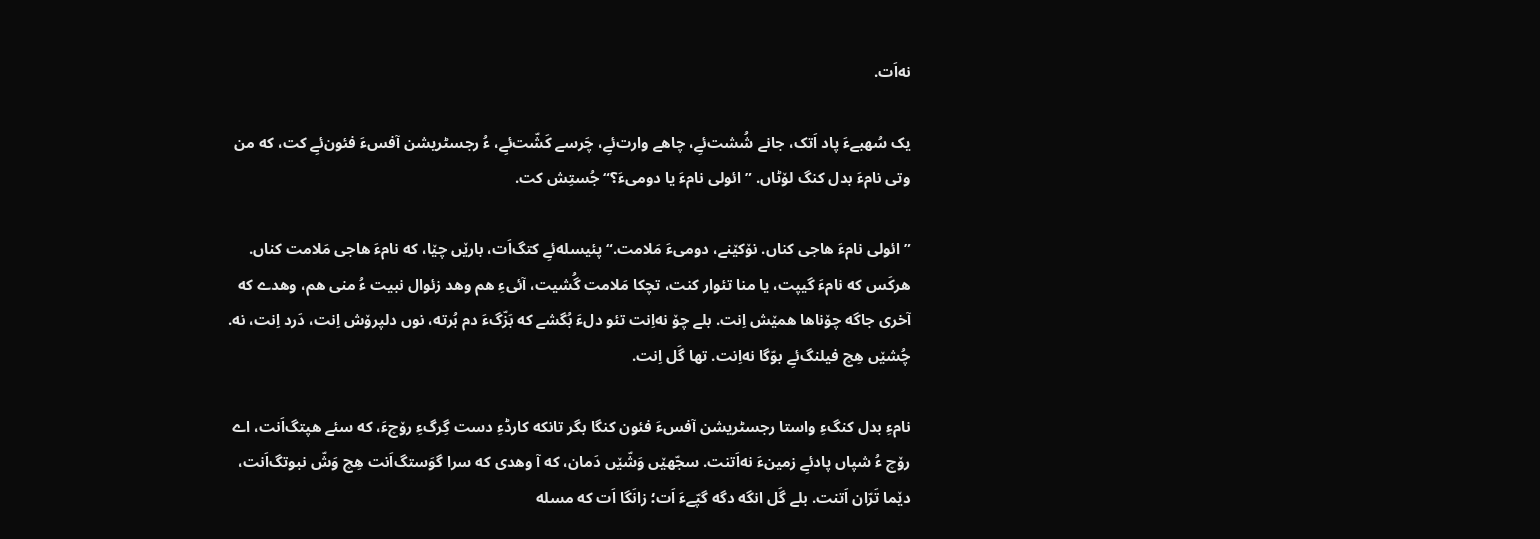نه‌اَت.

یک سُهبےءَ پاد اَتک، جانے شُشت‌ئےِ، چاهے وارت‌ئےِ، چَرسے کَشّت‌ئےِ، ءُ رجسٹریشن آفسءَ فئون‌ئےِ کت، که من وتی نامءَ بدل کنگ لۆٹاں. ”ائولی نامءَ یا دومیءَ؟“ جُستِش کت.

”ائولی نامءَ هاجی کناں. نۆکێنے، دومیءَ مَلامت.“ پئیسله‌ئےِ کتگ‌اَت، بارێں چێا، که نامءَ هاجی مَلامت کناں. هرکَس که نامءَ گیپت، یا منا تئوار کنت، تچکا مَلامت گُشیت، آئیءِ هم وهد زئوال نبیت ءُ منی هم، وهدے که آخری جاگه چۆناها همێش اِنت. بلے چۆ نه‌اِنت تئو دلءَ بُگشے که بَزّگءَ دم بُرته، نوں دلپرۆش اِنت، دَرد اِنت، نه. چُشێں هِچ فیلنگ‌ئےِ بوّگا نه‌اِنت. تها گَل اِنت.

نامءِ بدل کنگءِ واستا رجسٹریشن آفسءَ فئون کنگا بگر تانکه کارڈءِ دست گِرگءِ رۆچءَ، که سئے هپتگ‌اَنت، اے رۆچ ءُ شپاں پادئےِ زمینءَ نه‌اَتنت. سجّهێں وَشّێں دَمان، که آ وهدی که سرا گوَستگ‌اَنت هِچ وَشّ نبوتگ‌اَنت، دێما تَرّان اَتنت. بلے گَل انگه دگه گپّےءَ اَت؛ زانَگا اَت که مسله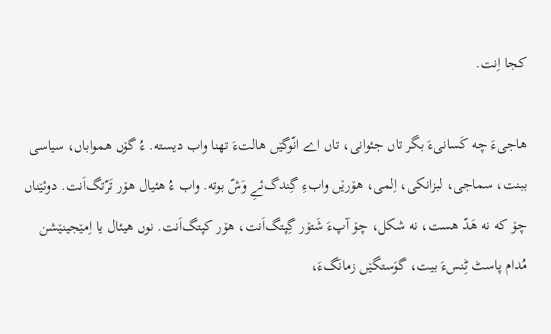کجا اِنت.

هاجیءَ چه کَسانیءَ بگر تاں جئوانی، تاں اے انّوگێں هالتءَ تهنا واب دیسته. ءُ گۆں همواباں، سیاسی ببنت، سماجی، لبزانکی، اِلمی، هۆرێں وابءِ گِندگ‌ئےِ وَشّ بوته. واب ءُ هئیال هۆر تَرّتگ‌اَنت. دوئێناں چۆ که نه هَدّ هست، نه شکل، چۆ آپءَ شَتۆر گِپتگ‌اَنت، هۆر کپتگ‌اَنت. نوں هیئال یا اِمێجینێشن مُدام پاسٹ ٹِنسءَ بیت، گوَستگێں زمانَگءَ،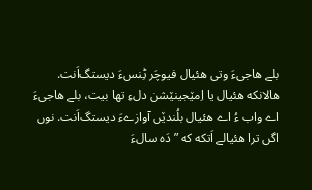بلے هاجیءَ وتی هئیال فیوچَر ٹِنسءَ دیستگ‌اَنت. هالانکه هئیال یا اِمێجینێشن دلءِ تها بیت، بلے هاجیءَ اے واب ءُ اے هئیال بلُندێں آوازےءَ دیستگ‌اَنت. نوں اگں ترا هئیالے اَتکه که ”دَه سالءَ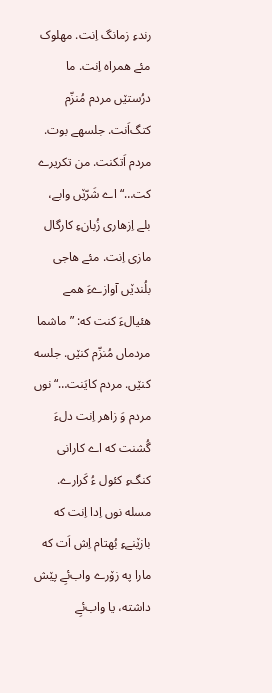رندءِ زمانگ اِنت. مهلوک مئے همراه اِنت. ما درُستێں مردم مُنزّم کتگ‌اَنت. جلسهے بوت. مردم اَتکنت. من تکریرے کت…“ اے شَرّێں وابے، بلے اِزهاری زُبانءِ کارگال مازی اِنت. مئے هاجی بلُندێں آوازےءَ همے هئیالءَ کنت که: ”ماشما مردماں مُنزّم کنێں. جلسه کنێں. مردم کایَنت…“ نوں مردم وَ زاهر اِنت دلءَ گُشنت که اے کارانی کنگءِ کئول ءُ کَرارے. مسله نوں اِدا اِنت که بازێنےءِ بُهتام اِش اَت که مارا په زۆرے واب‌ئےِ پێش داشته، یا واب‌ئےِ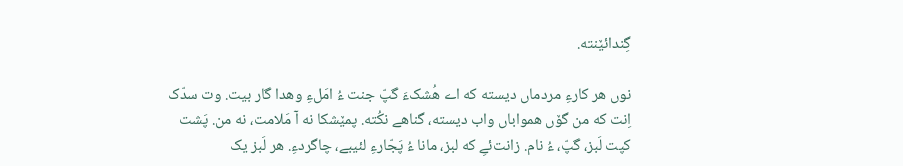گِندائێنته.

نوں هر کارءِ مردماں دیسته که اے هُشکءَ گپّ جنت ءُ امَلءِ وهدا گار بیت. وت سدّک اِنت که من گۆں همواباں واب دیسته، گناهے نکُته. پمێشکا نه آ مَلامت، نه من. پَشت کپت لَبز، گپّ، ءُ نام. زانت‌ئےِ که لبز، مانا ءُ پَجّارءِ لئیبے، چاگردءِ. هر لَبز یک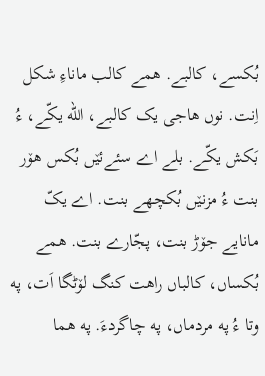بُکسے، کالبے. همے کالب ماناءِ شکل اِنت. نوں هاجی یک کالبے، الله یکّے، ءُ بَکش یکّے. بلے اے سئےئێں بُکس هۆر بنت ءُ مزنێں بُکچهے بنت. اے یکّ مانایے جۆڑ بنت، پجّارے بنت. همے بُکساں، کالباں راهت کنگ لۆٹگا اَت، په وتا ءُ په مردماں، په چاگردءَ. په هما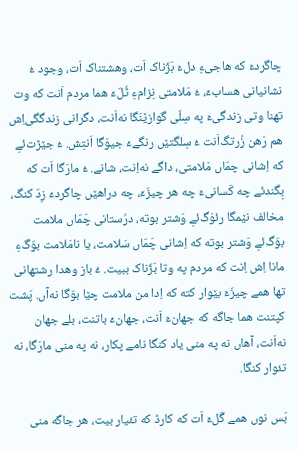چاگردءَ که هاجیءِ دلءَ بَژّناک اَت، وهشتناک اَت، وجود ءُ نشانیانی هسابءَ، ءُ مَلامتی نِزامءِ ٹُلّءَ هما مردم اَنت که وت تهنا وتی زندگیءَ په سِلّی گوازێنَگا نه‌اَنت، دگرانی زندگگی‌اِش هم رَهن زُرتگ‌اَنت ءُ سِلگتێں رنگےءَ جیوَگا اَنتِش. ءُ جێڑت‌ئےِ که اِشانی چمّاں مَلامتی، داگے نه‌اِنت، شانے. ءُ مارَگا اَت که بِگندئے چه کَسانیءَ چه هر چیزّءَ، چه دراهێں چاگردءَ زِدّ کنگ، مخالف نێمگا رئوَگ‌ئےِ وَشتر بوته، درُستانی چَمّاں ملامت بوّگ‌ئےِ وَشتر بوته که اِشانی چَمّاں سَلامت، یا نامَلامت بوّگءِ مانا اِش اِنت که مردم په وتا بَژّناک ببیت. ءُ باز وهدا رشتهانی تها همے چیزّءَ بێوار کته که اِدا من ملامت چێا بوّگا نه‌آں. پَشت کپتنت هما جاگه که جهانءَ اَنت، جهانءَ باتنت، بلے جهان نه‌اَنت، آهاں نه په منی یاد کنگا نامے پکار، نه په منی مارَگا، نه تئوار کنگا.

بَس نوں همے گَلءَ اَت که کارڈ که تئیار بیت، هر جاگه منی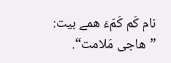نام کَم کَمّءَ همے بیت: ”هاجی مَلامت“.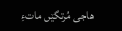هاجی مُرتگێں ماتءِ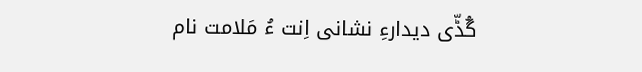گُڈّی دیدارءِ نشانی اِنت ءُ مَلامت نام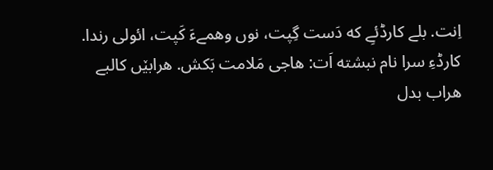اِنت. بلے کارڈئےِ که دَست گِپت، نوں وهمےءَ کَپت، ائولی رندا. کارڈءِ سرا نام نبشته اَت: هاجی مَلامت بَکش. هرابێں کالبے هراب بدل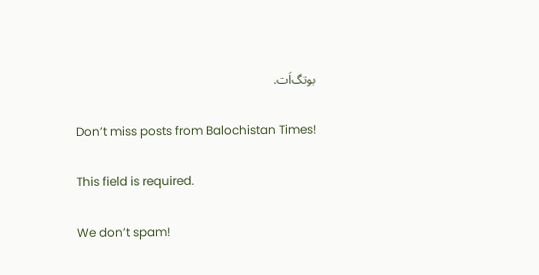بوتگ‌اَت.

Don’t miss posts from Balochistan Times!

This field is required.

We don’t spam!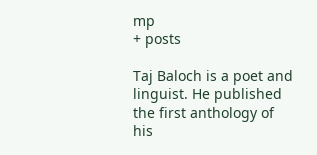mp
+ posts

Taj Baloch is a poet and linguist. He published the first anthology of his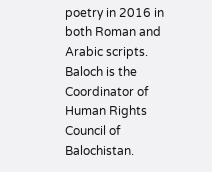poetry in 2016 in both Roman and Arabic scripts. Baloch is the Coordinator of Human Rights Council of Balochistan.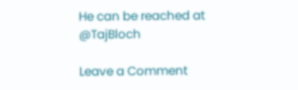He can be reached at @TajBloch

Leave a Comment